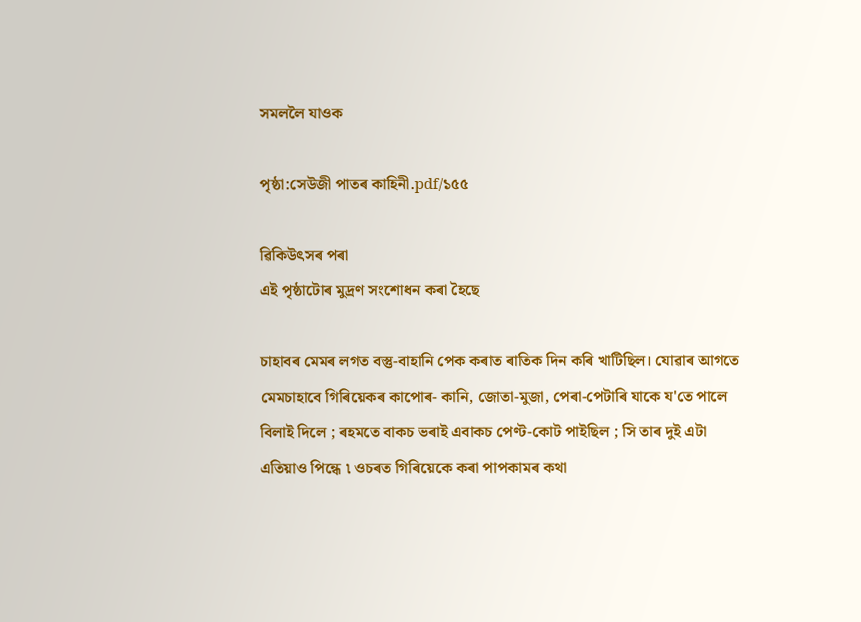সমললৈ যাওক

পৃষ্ঠা:সেউজী পাতৰ কাহিনী.pdf/১৫৫

ৱিকিউৎসৰ পৰা
এই পৃষ্ঠাটোৰ মুদ্ৰণ সংশোধন কৰা হৈছে

চাহাবৰ মেমৰ লগত বস্তু-বাহানি পেক কৰাত ৰাতিক দিন কৰি খাটিছিল। যোৱাৰ আগতে মেমচাহাবে গিৰিয়েকৰ কাপোৰ- কানি, জোতা-মুজা, পেৰা-পেটাৰি যাকে য'তে পালে বিলাই দিলে ; ৰহমতে বাকচ ভৰাই এবাকচ পেণ্ট-কোট পাইছিল ; সি তাৰ দুই এটা এতিয়াও পিন্ধে ৷ ওচৰত গিৰিয়েকে কৰা পাপকামৰ কথা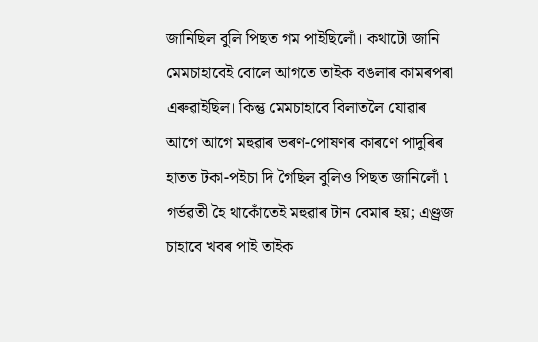জানিছিল বুলি পিছত গম পাইছিলোঁ। কথাটো জানি মেমচাহাবেই বোলে আগতে তাইক বঙলাৰ কামৰপৰা এৰুৱাইছিল। কিন্তু মেমচাহাবে বিলাতলৈ যোৱাৰ আগে আগে মহুৱাৰ ভৰণ-পোষণৰ কাৰণে পাদুৰিৰ হাতত টকা-পইচা দি গৈছিল বুলিও পিছত জানিলোঁ ৷ গৰ্ভৱতী হৈ থাকোঁতেই মহুৱাৰ টান বেমাৰ হয়; এণ্ড্ৰজ চাহাবে খবৰ পাই তাইক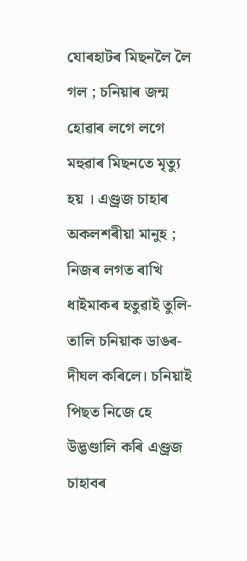যোৰহাটৰ মিছনলৈ লৈ গল ; চনিয়াৰ জন্ম হোৱাৰ লগে লগে মহুৱাৰ মিছনতে মৃত্যু হয় । এণ্ড্ৰজ চাহাৰ অকলশৰীয়া মানুহ ; নিজৰ লগত ৰাখি ধাইমাকৰ হতুৱাই তুলি-তালি চনিয়াক ডাঙৰ-দীঘল কৰিলে। চনিয়াই পিছত নিজে হে উদ্ভণ্ডালি কৰি এণ্ড্ৰজ চাহাবৰ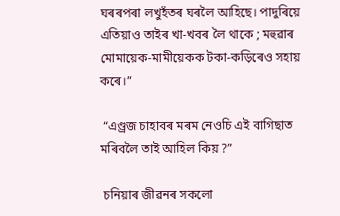ঘৰৰপৰা লখুহঁতৰ ঘৰলৈ আহিছে। পাদুৰিয়ে এতিয়াও তাইৰ খা-খবৰ লৈ থাকে ; মহুৱাৰ মোমায়েক-মামীয়েকক টকা-কড়িৰেও সহায় কৰে।”

 “এণ্ড্ৰজ চাহাবৰ মৰম নেওচি এই বাগিছাত মৰিবলৈ তাই আহিল কিয় ?”

 চনিয়াৰ জীৱনৰ সকলো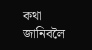কথা জানিবলৈ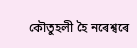কৌতুহলী হৈ নৰেশ্বৰে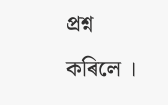প্রশ্ন কৰিলে ।